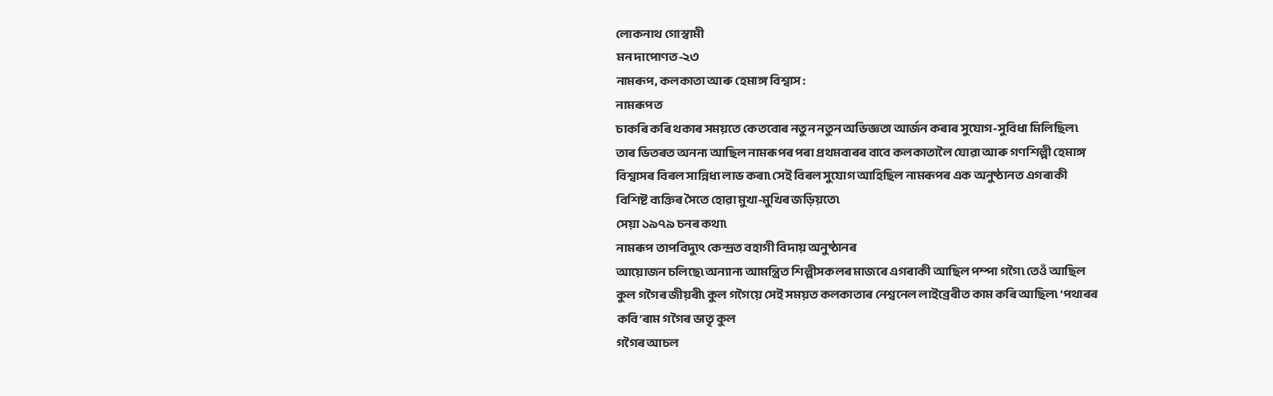লোকনাথ গোস্বামী
মন দাপোণত-২৩
নামৰূপ, কলকাতা আৰু হেমাঙ্গ বিশ্বাস :
নামৰূপত
চাকৰি কৰি থকাৰ সময়তে কেতবোৰ নতুন নতুন অভিজ্ঞতা আৰ্জন কৰাৰ সুযোগ-সুবিধা মিলিছিল৷
তাৰ ভিতৰত অনন্য আছিল নামৰূপৰ পৰা প্ৰথমবাৰৰ বাবে কলকাতালৈ যোৱা আৰু গণশিল্পী হেমাঙ্গ
বিশ্বাসৰ বিৰল সান্নিধ্য লাভ কৰা৷ সেই বিৰল সুযোগ আহিছিল নামৰূপৰ এক অনুষ্ঠানত এগৰাকী
বিশিষ্ট ব্যক্তিৰ সৈতে হোৱা মুখা-মুখিৰ জড়িয়তে৷
সেয়া ১৯৭৯ চনৰ কথা৷
নামৰূপ তাপবিদ্যুৎ কেন্দ্ৰত বহাগী বিদায় অনুষ্ঠানৰ
আয়োজন চলিছে৷ অন্যান্য আমন্ত্ৰিত শিল্পীসকলৰ মাজৰে এগৰাকী আছিল পম্পা গগৈ৷ তেওঁ আছিল
কুল গগৈৰ জীয়ৰী৷ কুল গগৈয়ে সেই সময়ত কলকাতাৰ নেশ্বনেল লাইব্ৰেৰীত কাম কৰি আছিল৷ ‘পথাৰৰ
কবি’ৰাম গগৈৰ ভাতৃ কুল
গগৈৰ আচল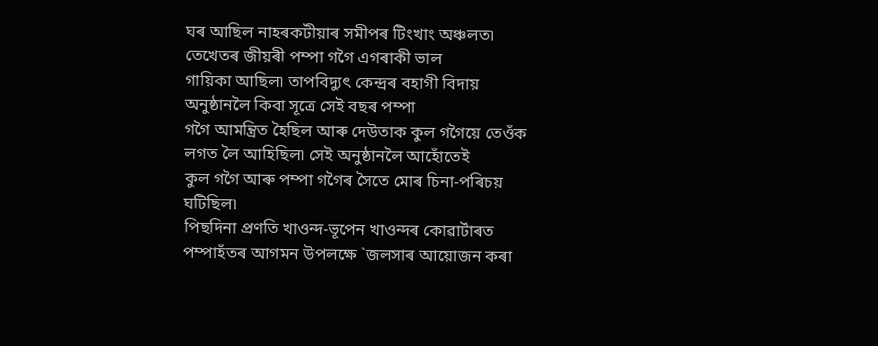ঘৰ আছিল নাহৰকটীয়াৰ সমীপৰ টিংখাং অঞ্চলত৷ তেখেতৰ জীয়ৰী পম্পা গগৈ এগৰাকী ভাল
গায়িকা আছিল৷ তাপবিদ্যুৎ কেন্দ্ৰৰ বহাগী বিদায় অনুষ্ঠানলৈ কিবা সূত্ৰে সেই বছৰ পম্পা
গগৈ আমন্ত্ৰিত হৈছিল আৰু দেউতাক কুল গগৈয়ে তেওঁক লগত লৈ আহিছিল৷ সেই অনুষ্ঠানলৈ আহোঁতেই
কুল গগৈ আৰু পম্পা গগৈৰ সৈতে মোৰ চিনা-পৰিচয় ঘটিছিল৷
পিছদিনা প্ৰণতি খাওন্দ-ভূপেন খাওন্দৰ কোৱাৰ্টাৰত
পম্পাহঁতৰ আগমন উপলক্ষে `জলসাৰ আয়োজন কৰা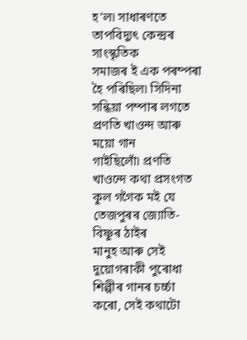হ’ল৷ সাধাৰণতে তাপবিদ্যুৎ কেন্দ্ৰৰ সাংস্কৃতিক
সমাজৰ ই এক পৰম্পৰা হৈ পৰিছিল৷ সিদিনা সন্ধিয়া পম্পাৰ লগতে প্ৰণতি খাওন্দ আৰু ময়ো গান
গাইছিলোঁ৷ প্ৰণতি খাওন্দে কথা প্ৰসংগত কুল গগৈক মই যে তেজপুৰৰ জ্যোতি-বিষ্ণুৰ ঠাইৰ
মানুহ আৰু সেই দুয়োগৰাকী পুৰোধা শিল্পীৰ গানৰ চৰ্চ্চা কৰো, সেই কথাটো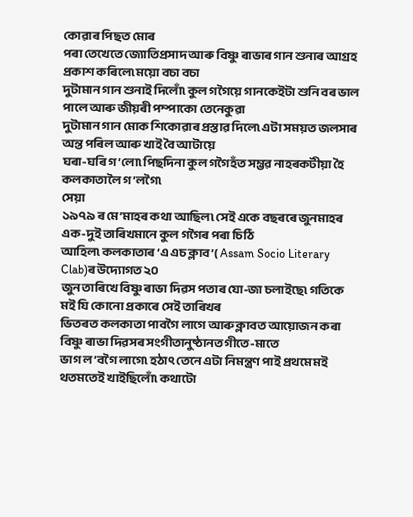কোৱাৰ পিছত মোৰ
পৰা তেখেতে জ্যোতিপ্ৰসাদ আৰু বিষ্ণু ৰাভাৰ গান শুনাৰ আগ্ৰহ প্ৰকাশ কৰিলে৷ ময়ো বচা বচা
দুটামান গান শুনাই দিলোঁ৷ কুল গগৈয়ে গানকেইটা শুনি বৰ ভাল পালে আৰু জীয়ৰী পম্পাকো তেনেকুৱা
দুটামান গান মোক শিকোৱাৰ প্ৰস্তাৱ দিলে৷ এটা সময়ত জলসাৰ অন্ত পৰিল আৰু খাই বৈ আটায়ে
ঘৰা-ঘৰি গ’লো৷ পিছদিনা কুল গগৈহঁত সম্ভৱ নাহৰকটীয়া হৈ কলকাতালৈ গ’লগৈ৷
সেয়া
১৯৭৯ ৰ মে’মাহৰ কথা আছিল৷ সেই একে বছৰৰে জুনমাহৰ এক-দুই তাৰিখমানে কুল গগৈৰ পৰা চিঠি
আহিল৷ কলকাতাৰ ‘এ এচ ক্লাব’( Assam Socio Literary Clab)ৰ উদ্যোগত ২০
জুন তাৰিখে বিষ্ণু ৰাভা দিৱস পতাৰ যো-জা চলাইছে৷ গতিকে মই যি কোনো প্ৰকাৰে সেই তাৰিখৰ
ভিতৰত কলকাতা পাবগৈ লাগে আৰু ক্লাবত আয়োজন কৰা বিষ্ণু ৰাভা দিৱসৰ সংগীতানুষ্ঠানত গীতে-মাতে
ভাগ ল’বগৈ লাগে৷ হঠাৎ তেনে এটা নিমন্ত্ৰণ পাই প্ৰথমে মই থতমতেই খাইছিলোঁ৷ কথাটো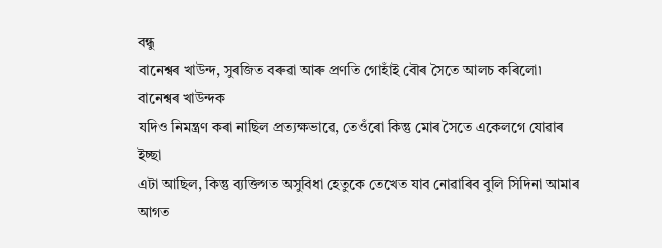বন্ধু
বানেশ্বৰ খাউন্দ, সুৰজিত বৰুৱা আৰু প্ৰণতি গোহাঁই বৌৰ সৈতে আলচ কৰিলো৷ বানেশ্বৰ খাউন্দক
যদিও নিমন্ত্ৰণ কৰা নাছিল প্ৰত্যক্ষভাৱে, তেওঁৰো কিন্তু মোৰ সৈতে একেলগে যোৱাৰ ইচ্ছা
এটা আছিল, কিন্তু ব্যক্তিগত অসুবিধা হেতুকে তেখেত যাব নোৱাৰিব বুলি সিদিনা আমাৰ আগত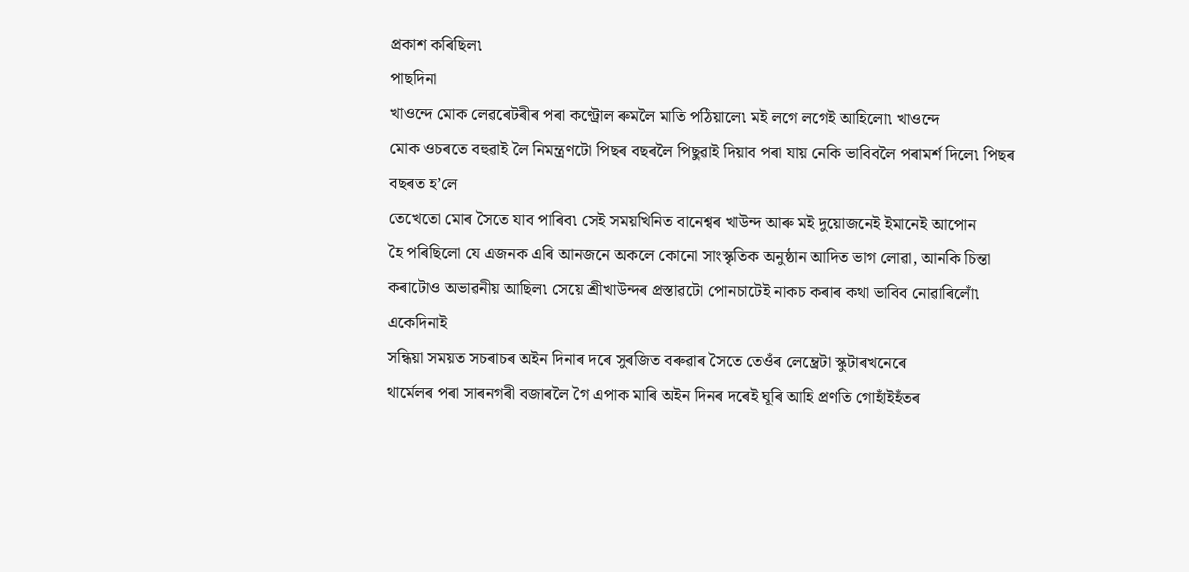প্ৰকাশ কৰিছিল৷
পাছদিনা
খাওন্দে মোক লেৱৰেটৰীৰ পৰা কণ্ট্ৰোল ৰুমলৈ মাতি পঠিয়ালে৷ মই লগে লগেই আহিলো৷ খাওন্দে
মোক ওচৰতে বহুৱাই লৈ নিমন্ত্ৰণটো পিছৰ বছৰলৈ পিছুৱাই দিয়াব পৰা যায় নেকি ভাবিবলৈ পৰামৰ্শ দিলে৷ পিছৰ বছৰত হ’লে
তেখেতো মোৰ সৈতে যাব পাৰিব৷ সেই সময়খিনিত বানেশ্বৰ খাউন্দ আৰু মই দুয়োজনেই ইমানেই আপোন
হৈ পৰিছিলো যে এজনক এৰি আনজনে অকলে কোনো সাংস্কৃতিক অনুষ্ঠান আদিত ভাগ লোৱা, আনকি চিন্তা
কৰাটোও অভাৱনীয় আছিল৷ সেয়ে শ্ৰীখাউন্দৰ প্ৰস্তাৱটো পোনচাটেই নাকচ কৰাৰ কথা ভাবিব নোৱাৰিলোঁ৷
একেদিনাই
সন্ধিয়া সময়ত সচৰাচৰ অইন দিনাৰ দৰে সুৰজিত বৰুৱাৰ সৈতে তেওঁৰ লেম্ব্ৰেটা স্কুটাৰখনেৰে
থাৰ্মেলৰ পৰা সাৰনগৰী বজাৰলৈ গৈ এপাক মাৰি অইন দিনৰ দৰেই ঘূৰি আহি প্ৰণতি গোহাঁইহঁতৰ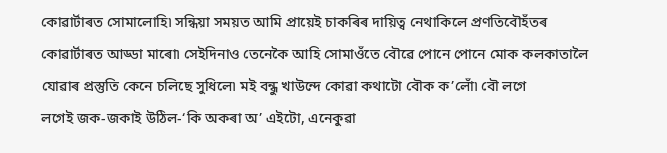কোৱাৰ্টাৰত সোমালোহি৷ সন্ধিয়া সময়ত আমি প্ৰায়েই চাকৰিৰ দায়িত্ব নেথাকিলে প্ৰণতিবৌহঁতৰ
কোৱাৰ্টাৰত আড্ডা মাৰো৷ সেইদিনাও তেনেকৈ আহি সোমাওঁতে বৌৱে পোনে পোনে মোক কলকাতালৈ
যোৱাৰ প্ৰস্তুতি কেনে চলিছে সুধিলে৷ মই বন্ধু খাউন্দে কোৱা কথাটো বৌক ক’লোঁ৷ বৌ লগে
লগেই জক-জকাই উঠিল-‘কি অকৰা অ’ এইটো, এনেকুৱা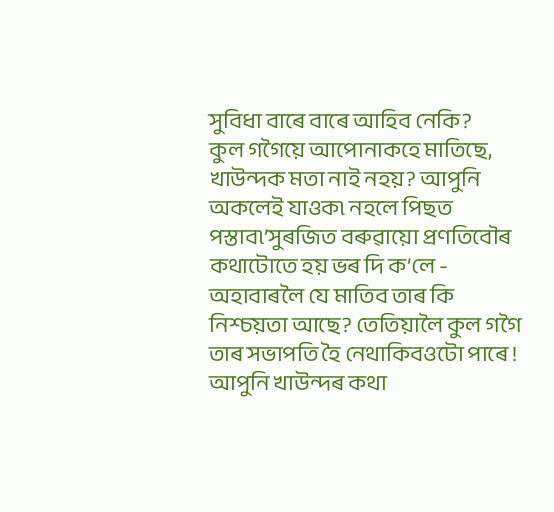সুবিধা বাৰে বাৰে আহিব নেকি?
কুল গগৈয়ে আপোনাকহে মাতিছে, খাউন্দক মতা নাই নহয়? আপুনি অকলেই যাওক৷ নহলে পিছত পস্তাব৷’সুৰজিত বৰুৱায়ো প্ৰণতিবৌৰ
কথাটোতে হয় ভৰ দি ক’লে - অহাবাৰলৈ যে মাতিব তাৰ কি নিশ্চয়তা আছে? তেতিয়ালৈ কুল গগৈ
তাৰ সভাপতি হৈ নেথাকিবওটো পাৰে ! আপুনি খাউন্দৰ কথা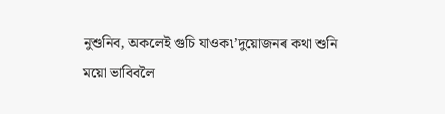নুশুনিব, অকলেই গুচি যাওক৷’দুয়োজনৰ কথা শুনি
ময়ো ভাবিবলৈ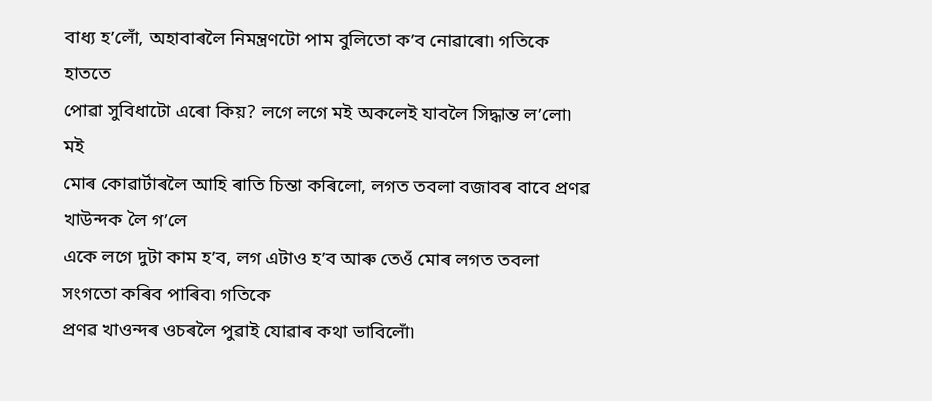বাধ্য হ’লোঁ, অহাবাৰলৈ নিমন্ত্ৰণটো পাম বুলিতো ক’ব নোৱাৰো৷ গতিকে হাততে
পোৱা সুবিধাটো এৰো কিয়? লগে লগে মই অকলেই যাবলৈ সিদ্ধান্ত ল’লো৷
মই
মোৰ কোৱাৰ্টাৰলৈ আহি ৰাতি চিন্তা কৰিলো, লগত তবলা বজাবৰ বাবে প্ৰণৱ খাউন্দক লৈ গ’লে
একে লগে দুটা কাম হ’ব, লগ এটাও হ’ব আৰু তেওঁ মোৰ লগত তবলা সংগতো কৰিব পাৰিব৷ গতিকে
প্ৰণৱ খাওন্দৰ ওচৰলৈ পুৱাই যোৱাৰ কথা ভাবিলোঁ৷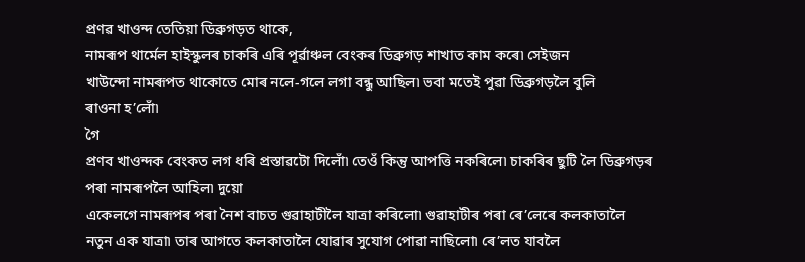প্ৰণৱ খাওন্দ তেতিয়া ডিব্ৰুগড়ত থাকে,
নামৰূপ থাৰ্মেল হাইস্কুলৰ চাকৰি এৰি পূৰ্ৱাঞ্চল বেংকৰ ডিব্ৰুগড় শাখাত কাম কৰে৷ সেইজন
খাউন্দো নামৰূপত থাকোতে মোৰ নলে-গলে লগা বন্ধু আছিল৷ ভবা মতেই পুৱা ডিব্ৰুগড়লৈ বুলি
ৰাওনা হ’লোঁ৷
গৈ
প্ৰণব খাওন্দক বেংকত লগ ধৰি প্ৰস্তাৱটো দিলোঁ৷ তেওঁ কিন্তু আপত্তি নকৰিলে৷ চাকৰিৰ ছুটি লৈ ডিব্ৰুগড়ৰ পৰা নামৰূপলৈ আহিল৷ দুয়ো
একেলগে নামৰূপৰ পৰা নৈশ বাচত গুৱাহাটীলৈ যাত্ৰা কৰিলো৷ গুৱাহাটীৰ পৰা ৰে’লেৰে কলকাতালৈ
নতুন এক যাত্ৰা৷ তাৰ আগতে কলকাতালৈ যোৱাৰ সুযোগ পোৱা নাছিলো৷ ৰে’লত যাবলৈ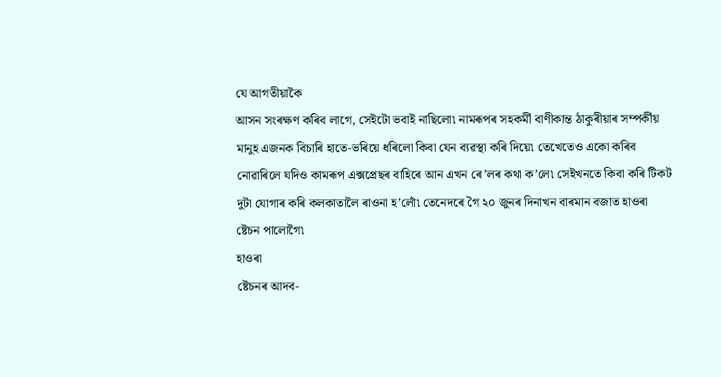যে আগতীয়াকৈ
আসন সংৰক্ষণ কৰিব লাগে, সেইটো ভবাই নাছিলো৷ নামৰূপৰ সহকৰ্মী বাণীকান্ত ঠাকুৰীয়াৰ সম্পৰ্কীয়
মানুহ এজনক বিচাৰি হাতে-ভৰিয়ে ধৰিলো কিবা যেন ব্যৱস্থা কৰি দিয়ে৷ তেখেতেও একো কৰিব
নোৱাৰিলে যদিও কামৰূপ এক্সপ্ৰেছৰ বাহিৰে আন এখন ৰে’লৰ কথা ক’লে৷ সেইখনতে কিবা কৰি টিকট
দুটা যোগাৰ কৰি কলকাতালৈ ৰাওনা হ’লোঁ৷ তেনেদৰে গৈ ২০ জুনৰ দিনাখন বাৰমান বজাত হাওৰা
ষ্টেচন পালোগৈ৷
হাওৰা
ষ্টেচনৰ আদব-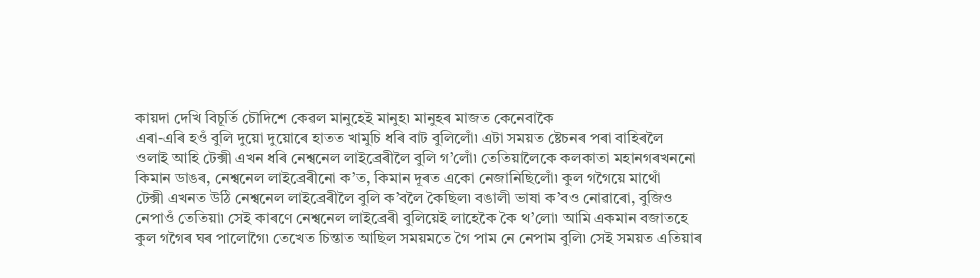কায়দা দেখি বিচূৰ্তি চৌদিশে কেৱল মানুহেই মানুহ৷ মানুহৰ মাজত কেনেবাকৈ
এৰা-এৰি হওঁ বুলি দুয়ো দুয়োৰে হাতত খামুচি ধৰি বাট বুলিলোঁ৷ এটা সময়ত ষ্টেচনৰ পৰা বাহিৰলৈ
ওলাই আহি টেক্সী এখন ধৰি নেশ্বনেল লাইব্ৰেৰীলৈ বুলি গ’লোঁ৷ তেতিয়ালৈকে কলকাতা মহানগৰখননো
কিমান ডাঙৰ, নেশ্বনেল লাইব্ৰেৰীনো ক’ত, কিমান দূৰত একো নেজানিছিলোঁ৷ কুল গগৈয়ে মাথোঁ
টেক্সী এখনত উঠি নেশ্বনেল লাইব্ৰেৰীলৈ বুলি ক’বলৈ কৈছিল৷ বঙালী ভাষা ক’বও নোৱাৰো, বুজিও
নেপাওঁ তেতিয়া৷ সেই কাৰণে নেশ্বনেল লাইব্ৰেৰী বুলিয়েই লাহেকৈ কৈ থ’লো৷ আমি একমান বজাতহে
কুল গগৈৰ ঘৰ পালোগৈ৷ তেখেত চিন্তাত আছিল সময়মতে গৈ পাম নে নেপাম বুলি৷ সেই সময়ত এতিয়াৰ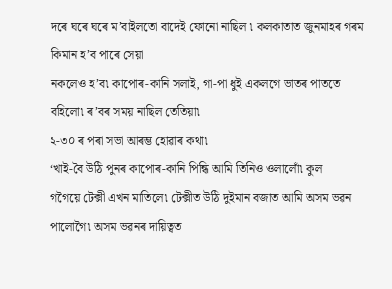দৰে ঘৰে ঘৰে ম’বাইলতো বাদেই ফোনো নাছিল ৷ কলকাতাত জুনমাহৰ গৰম কিমান হ’ব পাৰে সেয়া
নকলেও হ’ব৷ কাপোৰ-কানি সলাই, গা-পা ধুই একলগে ভাতৰ পাততে বহিলো৷ ৰ’বৰ সময় নাছিল তেতিয়া৷
২-৩০ ৰ পৰা সভা আৰম্ভ হোৱাৰ কথা৷
‘খাই-বৈ উঠি পুনৰ কাপোৰ-কানি পিন্ধি আমি তিনিও ওলালোঁ৷ কুল
গগৈয়ে টেক্সী এখন মাতিলে৷ টেক্সীত উঠি দুইমান বজাত আমি অসম ভৱন পালোগৈ৷ অসম ভৱনৰ দায়িত্বত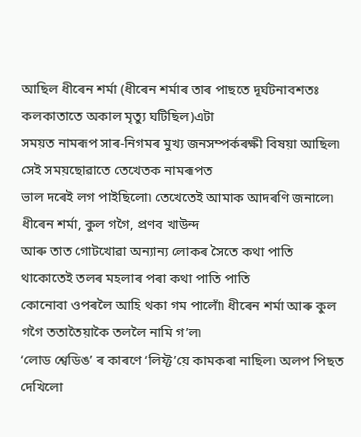আছিল ধীৰেন শৰ্মা (ধীৰেন শৰ্মাৰ তাৰ পাছতে দূৰ্ঘটনাবশতঃ কলকাতাতে অকাল মৃত্যু ঘটিছিল)এটা
সময়ত নামৰূপ সাৰ-নিগমৰ মুখ্য জনসম্পৰ্কৰক্ষী বিষয়া আছিল৷ সেই সময়ছোৱাতে তেখেতক নামৰূপত
ভাল দৰেই লগ পাইছিলো৷ তেখেতেই আমাক আদৰণি জনালে৷ ধীৰেন শৰ্মা, কুল গগৈ, প্ৰণব খাউন্দ
আৰু তাত গোটখোৱা অন্যান্য লোকৰ সৈতে কথা পাতি থাকোতেই তলৰ মহলাৰ পৰা কথা পাতি পাতি
কোনোবা ওপৰলৈ আহি থকা গম পালোঁ৷ ধীৰেন শৰ্মা আৰু কুল গগৈ ততাতৈয়াকৈ তললৈ নামি গ’ল৷
‘লোড শ্বেডিঙ’ ৰ কাৰণে ‘লিফ্ট’য়ে কামকৰা নাছিল৷ অলপ পিছত দেখিলো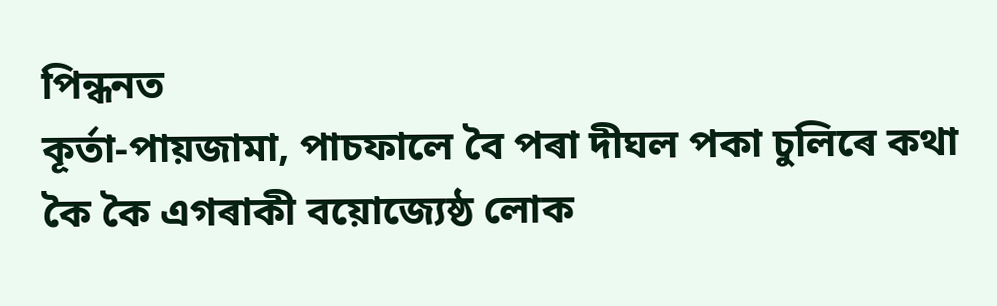পিন্ধনত
কূৰ্তা-পায়জামা, পাচফালে বৈ পৰা দীঘল পকা চুলিৰে কথা কৈ কৈ এগৰাকী বয়োজ্যেষ্ঠ লোক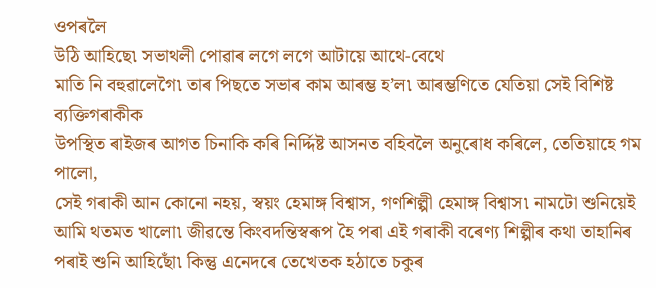ওপৰলৈ
উঠি আহিছে৷ সভাথলী পোৱাৰ লগে লগে আটায়ে আথে-বেথে
মাতি নি বহুৱালেগৈ৷ তাৰ পিছতে সভাৰ কাম আৰম্ভ হ’ল৷ আৰম্ভণিতে যেতিয়া সেই বিশিষ্ট ব্যক্তিগৰাকীক
উপস্থিত ৰাইজৰ আগত চিনাকি কৰি নিৰ্দ্দিষ্ট আসনত বহিবলৈ অনুৰোধ কৰিলে, তেতিয়াহে গম পালো,
সেই গৰাকী আন কোনো নহয়, স্বয়ং হেমাঙ্গ বিশ্বাস, গণশিল্পী হেমাঙ্গ বিশ্বাস৷ নামটো শুনিয়েই
আমি থতমত খালো৷ জীৱন্তে কিংবদন্তিস্বৰূপ হৈ পৰা এই গৰাকী বৰেণ্য শিল্পীৰ কথা তাহানিৰ
পৰাই শুনি আহিছোঁ৷ কিন্তু এনেদৰে তেখেতক হঠাতে চকুৰ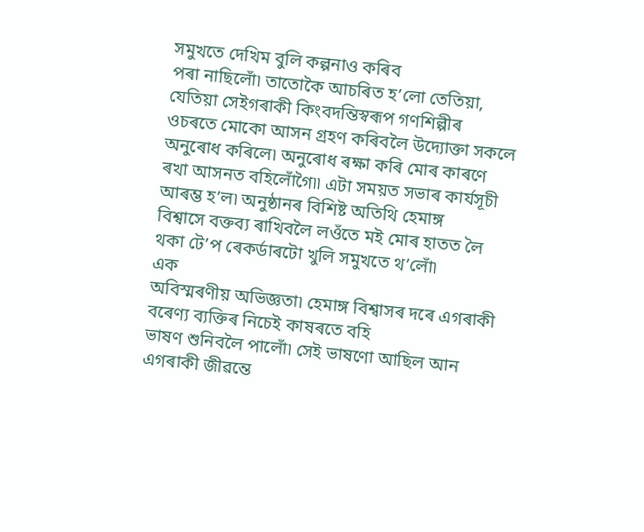সমুখতে দেখিম বুলি কল্পনাও কৰিব
পৰা নাছিলোঁ৷ তাতোকৈ আচৰিত হ’লো তেতিয়া, যেতিয়া সেইগৰাকী কিংবদন্তিস্বৰূপ গণশিল্পীৰ
ওচৰতে মোকো আসন গ্ৰহণ কৰিবলৈ উদ্যোক্তা সকলে অনুৰোধ কৰিলে৷ অনুৰোধ ৰক্ষা কৰি মোৰ কাৰণে
ৰখা আসনত বহিলোঁগৈ৷৷ এটা সময়ত সভাৰ কাৰ্যসূচী আৰম্ভ হ’ল৷ অনুষ্ঠানৰ বিশিষ্ট অতিথি হেমাঙ্গ
বিশ্বাসে বক্তব্য ৰাখিবলৈ লওঁতে মই মোৰ হাতত লৈ থকা টে’প ৰেকৰ্ডাৰটো খুলি সমুখতে থ’লোঁ৷
এক
অবিস্মৰণীয় অভিজ্ঞতা৷ হেমাঙ্গ বিশ্বাসৰ দৰে এগৰাকী বৰেণ্য ব্যক্তিৰ নিচেই কাষৰতে বহি
ভাষণ শুনিবলৈ পালোঁ৷ সেই ভাষণো আছিল আন এগৰাকী জীৱন্তে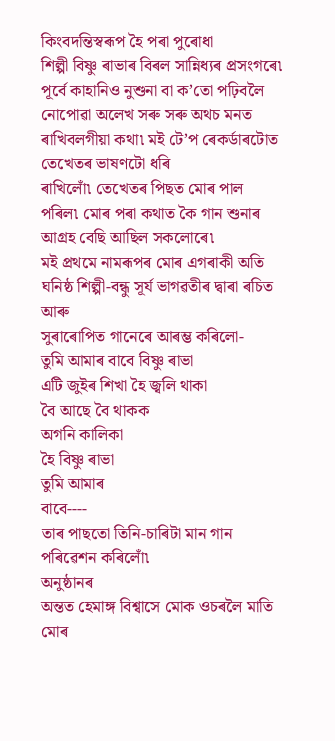কিংবদন্তিস্বৰূপ হৈ পৰা পুৰোধা
শিল্পী বিষ্ণু ৰাভাৰ বিৰল সান্নিধ্যৰ প্ৰসংগৰে৷ পূৰ্বে কাহানিও নুশুনা বা ক’তো পঢ়িবলৈ
নোপোৱা অলেখ সৰু সৰু অথচ মনত ৰাখিবলগীয়া কথা৷ মই টে’প ৰেকৰ্ডাৰটোত তেখেতৰ ভাষণটো ধৰি
ৰাখিলোঁ৷ তেখেতৰ পিছত মোৰ পাল পৰিল৷ মোৰ পৰা কথাত কৈ গান শুনাৰ আগ্ৰহ বেছি আছিল সকলোৰে৷
মই প্ৰথমে নামৰূপৰ মোৰ এগৰাকী অতি ঘনিষ্ঠ শিল্পী-বন্ধু সূৰ্য ভাগৱতীৰ দ্বাৰা ৰচিত আৰু
সুৰাৰোপিত গানেৰে আৰম্ভ কৰিলো-
তুমি আমাৰ বাবে বিষ্ণু ৰাভা
এটি জুইৰ শিখা হৈ জ্বলি থাকা
বৈ আছে বৈ থাকক
অগনি কালিকা
হৈ বিষ্ণু ৰাভা
তুমি আমাৰ
বাবে----
তাৰ পাছতো তিনি-চাৰিটা মান গান পৰিৱেশন কৰিলোঁ৷
অনুষ্ঠানৰ
অন্তত হেমাঙ্গ বিশ্বাসে মোক ওচৰলৈ মাতি মোৰ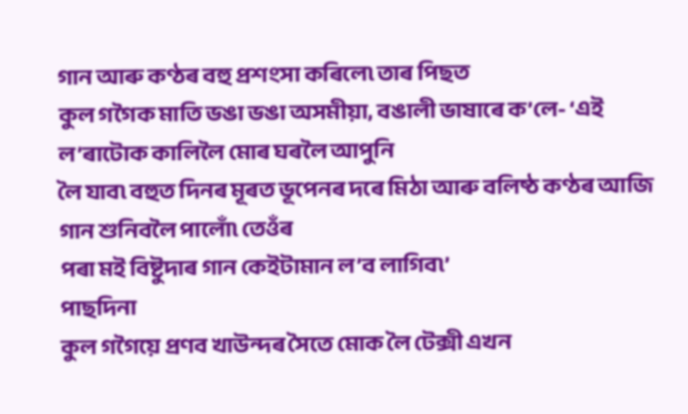গান আৰু কণ্ঠৰ বহু প্ৰশংসা কৰিলে৷ তাৰ পিছত
কুল গগৈক মাতি ভঙা ভঙা অসমীয়া, বঙালী ভাষাৰে ক’লে- ‘এই ল’ৰাটোক কালিলৈ মোৰ ঘৰলৈ আপুনি
লৈ যাব৷ বহুত দিনৰ মূৰত ভূপেনৰ দৰে মিঠা আৰু বলিষ্ঠ কণ্ঠৰ আজি গান শুনিবলৈ পালোঁ৷ তেওঁৰ
পৰা মই বিষ্টুদাৰ গান কেইটামান ল’ব লাগিব৷’
পাছদিনা
কুল গগৈয়ে প্ৰণব খাউন্দৰ সৈতে মোক লৈ টেক্সী এখন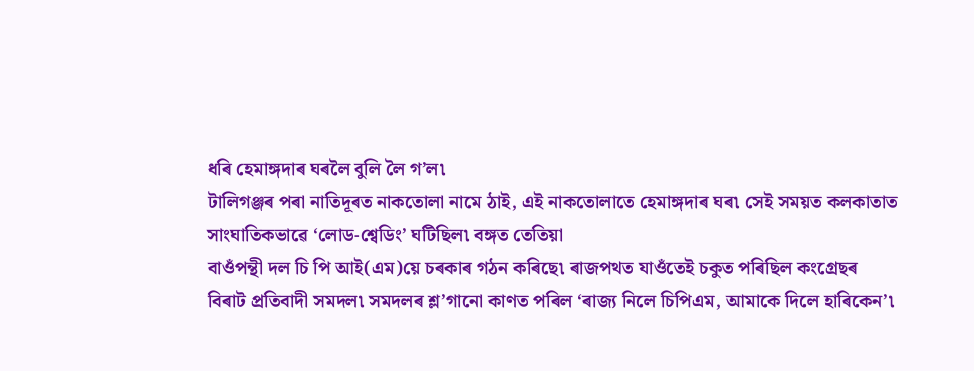ধৰি হেমাঙ্গদাৰ ঘৰলৈ বুলি লৈ গ’ল৷
টালিগঞ্জৰ পৰা নাতিদূৰত নাকতোলা নামে ঠাই, এই নাকতোলাতে হেমাঙ্গদাৰ ঘৰ৷ সেই সময়ত কলকাতাত সাংঘাতিকভাৱে ‘লোড-শ্বেডিং’ ঘটিছিল৷ বঙ্গত তেতিয়া
বাওঁপন্থী দল চি পি আই(এম)য়ে চৰকাৰ গঠন কৰিছে৷ ৰাজপথত যাওঁতেই চকুত পৰিছিল কংগ্ৰেছৰ
বিৰাট প্ৰতিবাদী সমদল৷ সমদলৰ শ্ল’গানো কাণত পৰিল ‘ৰাজ্য নিলে চিপিএম, আমাকে দিলে হাৰিকেন’৷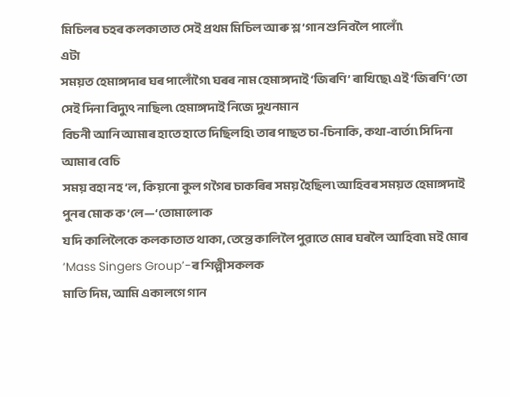মিচিলৰ চহৰ কলকাতাত সেই প্ৰথম মিচিল আৰু শ্ল’গান শুনিবলৈ পালোঁ৷
এটা
সময়ত হেমাঙ্গদাৰ ঘৰ পালোঁগৈ৷ ঘৰৰ নাম হেমাঙ্গদাই ‘জিৰণি’ ৰাখিছে৷ এই ‘জিৰণি’তো সেই দিনা বিদ্যুৎ নাছিল৷ হেমাঙ্গদাই নিজে দুখনমান
বিচনী আনি আমাৰ হাতে হাতে দিছিলহি৷ তাৰ পাছত চা-চিনাকি, কথা-বাৰ্তা৷ সিদিনা আমাৰ বেচি
সময় বহা নহ’ল, কিয়নো কুল গগৈৰ চাকৰিৰ সময় হৈছিল৷ আহিবৰ সময়ত হেমাঙ্গদাই পুনৰ মোক ক’লে—‘তোমালোক
যদি কালিলৈকে কলকাতাত থাকা, তেন্তে কালিলৈ পুৱাতে মোৰ ঘৰলৈ আহিবা৷ মই মোৰ ‘Mass Singers Group’-ৰ শিল্পীসকলক
মাতি দিম, আমি একালগে গান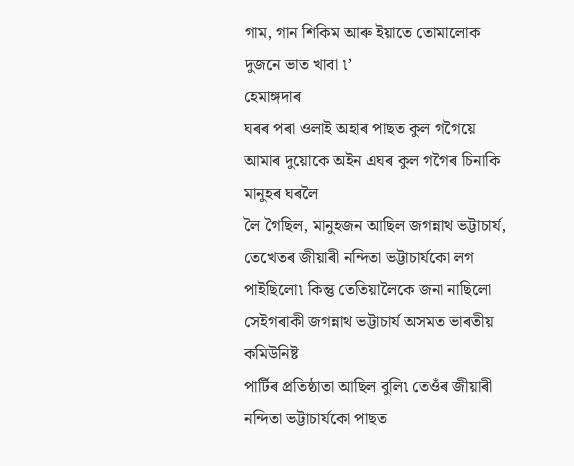গাম, গান শিকিম আৰু ইয়াতে তোমালোক দুজনে ভাত খাবা ৷’
হেমাঙ্গদাৰ
ঘৰৰ পৰা ওলাই অহাৰ পাছত কুল গগৈয়ে আমাৰ দুয়োকে অইন এঘৰ কুল গগৈৰ চিনাকি মানুহৰ ঘৰলৈ
লৈ গৈছিল, মানুহজন আছিল জগন্নাথ ভট্টাচাৰ্য, তেখেতৰ জীয়াৰী নন্দিতা ভট্টাচাৰ্যকো লগ
পাইছিলো৷ কিন্তু তেতিয়ালৈকে জনা নাছিলো সেইগৰাকী জগন্নাথ ভট্টাচাৰ্য অসমত ভাৰতীয় কমিউনিষ্ট
পাৰ্টিৰ প্ৰতিষ্ঠাতা আছিল বুলি৷ তেওঁৰ জীয়াৰী নন্দিতা ভট্টাচাৰ্যকো পাছত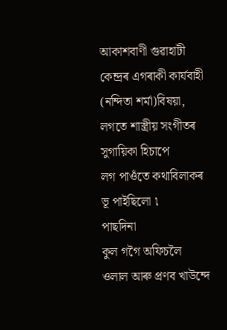আকাশবাণী গুৱাহাটী
কেন্দ্ৰৰ এগৰাকী কাৰ্যবাহী (নন্দিতা শৰ্মা)বিষয়া, লগতে শাস্ত্ৰীয় সংগীতৰ সুগায়িকা হিচাপে
লগ পাওঁতে কথাবিলাকৰ ভূ পাইছিলো ৷
পাছদিনা
কুল গগৈ অফিচলৈ ওলাল আৰু প্ৰণব খাউন্দে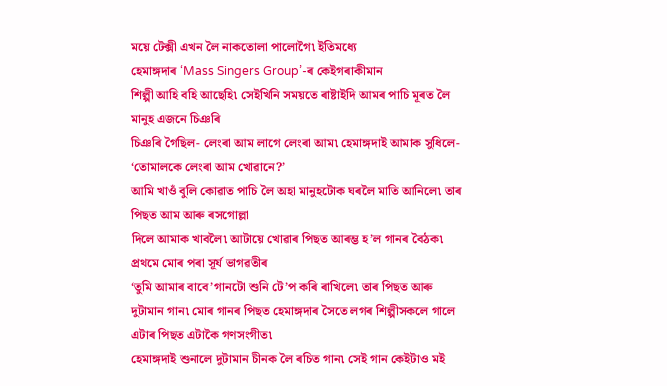ময়ে টেক্সী এখন লৈ নাকতোলা পালোগৈ৷ ইতিমধ্যে
হেমাঙ্গদাৰ ‘Mass Singers Group’-ৰ কেইগৰাকীমান
শিল্পী আহি বহি আছেহি৷ সেইখিনি সময়তে ৰাষ্টাইদি আমৰ পাচি মূৰত লৈ মানুহ এজনে চিঞৰি
চিঞৰি গৈছিল- লেংৰা আম লাগে লেংৰা আম৷ হেমাঙ্গদাই আমাক সুধিলে- ‘তোমালকে লেংৰা আম খোৱানে?’
আমি খাওঁ বুলি কোৱাত পাচি লৈ অহা মানুহটোক ঘৰলৈ মাতি আনিলে৷ তাৰ পিছত আম আৰু ৰসগোল্লা
দিলে আমাক খাবলৈ৷ আটায়ে খোৱাৰ পিছত আৰম্ভ হ’ল গানৰ বৈঠক৷ প্ৰথমে মোৰ পৰা সূৰ্য ভাগৱতীৰ
‘তুমি আমাৰ বাবে’গানটো শুনি টে’প কৰি ৰাখিলে৷ তাৰ পিছত আৰু
দুটামান গান৷ মোৰ গানৰ পিছত হেমাঙ্গদাৰ সৈতে লগৰ শিল্পীসকলে গালে এটাৰ পিছত এটাকৈ গণসংগীত৷
হেমাঙ্গদাই শুনালে দুটামান চীনক লৈ ৰচিত গান৷ সেই গান কেইটাও মই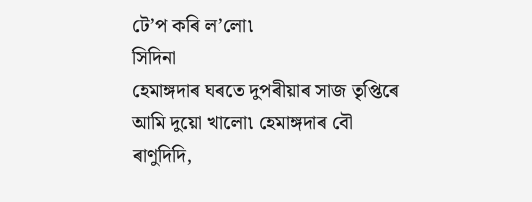টে’প কৰি ল’লো৷
সিদিনা
হেমাঙ্গদাৰ ঘৰতে দুপৰীয়াৰ সাজ তৃপ্তিৰে আমি দুয়ো খালো৷ হেমাঙ্গদাৰ বৌ ৰাণুদিদি,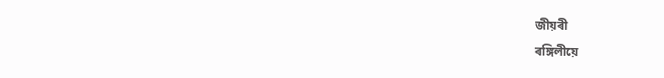জীয়ৰী
ৰঙ্গিলীয়ে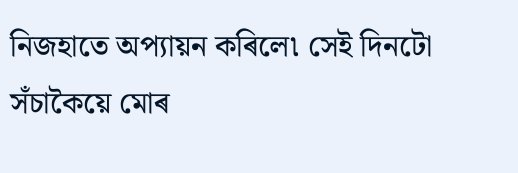নিজহাতে অপ্যায়ন কৰিলে৷ সেই দিনটো সঁচাকৈয়ে মোৰ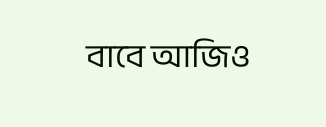বাবে আজিও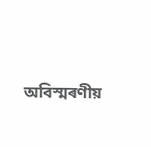অবিস্মৰণীয়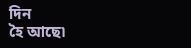দিন
হৈ আছে৷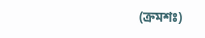(ক্ৰমশঃ)